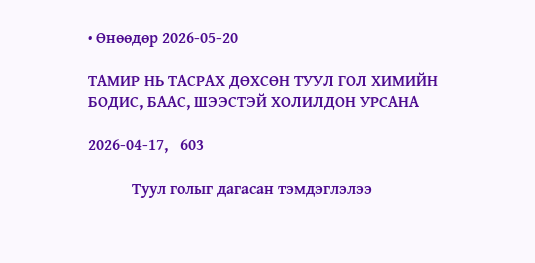• Өнөөдөр 2026-05-20

ТАМИР НЬ ТАСРАХ ДӨХСӨН ТУУЛ ГОЛ ХИМИЙН БОДИС, БААС, ШЭЭСТЭЙ ХОЛИЛДОН УРСАНА

2026-04-17,   603

           Туул голыг дагасан тэмдэглэлээ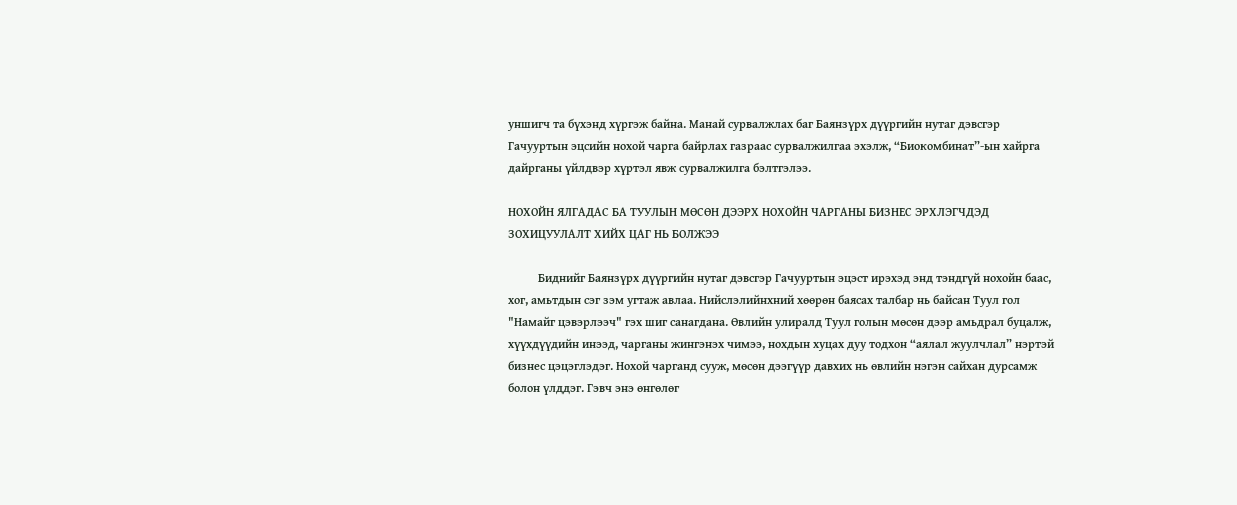уншигч та бүхэнд хүргэж байна. Манай сурвалжлах баг Баянзүрх дүүргийн нутаг дэвсгэр Гачууртын эцсийн нохой чарга байрлах газраас сурвалжилгаа эхэлж, “Биокомбинат”-ын хайрга дайрганы үйлдвэр хүртэл явж сурвалжилга бэлтгэлээ.

НОХОЙН ЯЛГАДАС БА ТУУЛЫН МӨСӨН ДЭЭРХ НОХОЙН ЧАРГАНЫ БИЗНЕС ЭРХЛЭГЧДЭД ЗОХИЦУУЛАЛТ ХИЙХ ЦАГ НЬ БОЛЖЭЭ

          Биднийг Баянзүрх дүүргийн нутаг дэвсгэр Гачууртын эцэст ирэхэд энд тэндгүй нохойн баас, хог, амьтдын сэг зэм угтаж авлаа. Нийслэлийнхний хөөрөн баясах талбар нь байсан Туул гол "Намайг цэвэрлээч" гэх шиг санагдана. Өвлийн улиралд Туул голын мөсөн дээр амьдрал буцалж, хүүхдүүдийн инээд, чарганы жингэнэх чимээ, нохдын хуцах дуу тодхон “аялал жуулчлал” нэртэй бизнес цэцэглэдэг. Нохой чарганд сууж, мөсөн дээгүүр давхих нь өвлийн нэгэн сайхан дурсамж болон үлддэг. Гэвч энэ өнгөлөг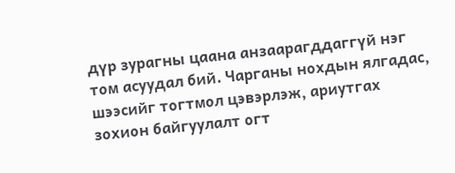дүр зурагны цаана анзаарагддаггүй нэг том асуудал бий. Чарганы нохдын ялгадас, шээсийг тогтмол цэвэрлэж, ариутгах зохион байгуулалт огт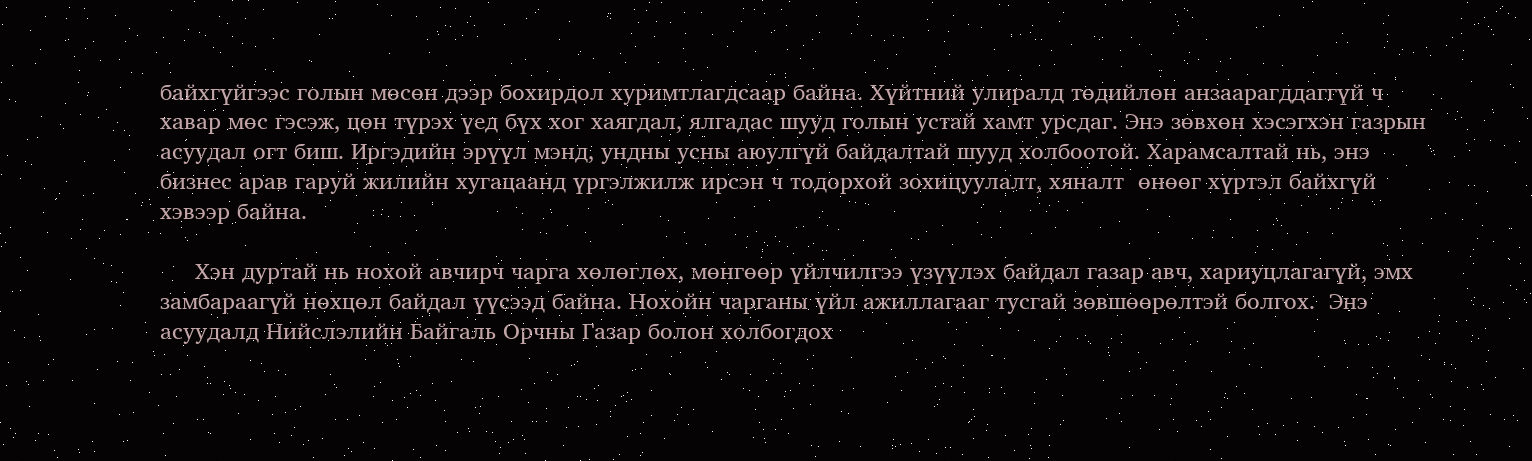байхгүйгээс голын мөсөн дээр бохирдол хуримтлагдсаар байна. Хүйтний улиралд төдийлөн анзаарагддаггүй ч хавар мөс гэсэж, цөн түрэх үед бүх хог хаягдал, ялгадас шууд голын устай хамт урсдаг. Энэ зөвхөн хэсэгхэн газрын асуудал огт биш. Иргэдийн эрүүл мэнд, ундны усны аюулгүй байдалтай шууд холбоотой. Харамсалтай нь, энэ бизнес арав гаруй жилийн хугацаанд үргэлжилж ирсэн ч тодорхой зохицуулалт, хяналт  өнөөг хүртэл байхгүй хэвээр байна.

     Хэн дуртай нь нохой авчирч чарга хөлөглөх, мөнгөөр үйлчилгээ үзүүлэх байдал газар авч, хариуцлагагүй, эмх замбараагүй нөхцөл байдал үүсээд байна. Нохойн чарганы үйл ажиллагааг тусгай зөвшөөрөлтэй болгох.  Энэ асуудалд Нийслэлийн Байгаль Орчны Газар болон холбогдох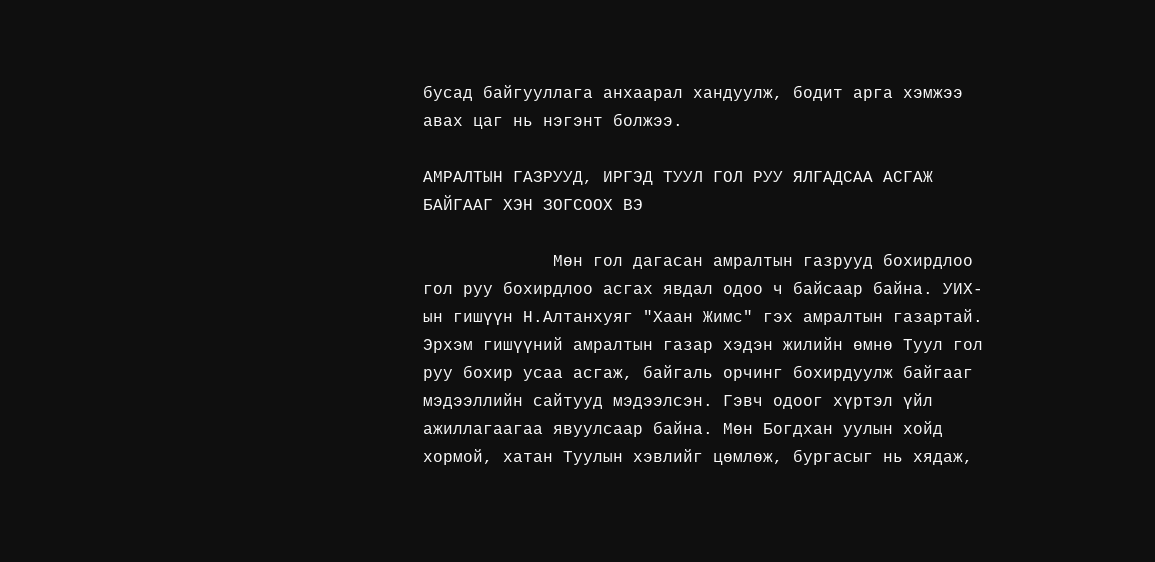бусад байгууллага анхаарал хандуулж, бодит арга хэмжээ авах цаг нь нэгэнт болжээ.

АМРАЛТЫН ГАЗРУУД, ИРГЭД ТУУЛ ГОЛ РУУ ЯЛГАДСАА АСГАЖ БАЙГААГ ХЭН ЗОГСООХ ВЭ

             Мөн гол дагасан амралтын газрууд бохирдлоо гол руу бохирдлоо асгах явдал одоо ч байсаар байна. УИХ-ын гишүүн Н.Алтанхуяг "Хаан Жимс" гэх амралтын газартай. Эрхэм гишүүний амралтын газар хэдэн жилийн өмнө Туул гол руу бохир усаа асгаж, байгаль орчинг бохирдуулж байгааг мэдээллийн сайтууд мэдээлсэн. Гэвч одоог хүртэл үйл ажиллагаагаа явуулсаар байна. Мөн Богдхан уулын хойд хормой, хатан Туулын хэвлийг цөмлөж, бургасыг нь хядаж,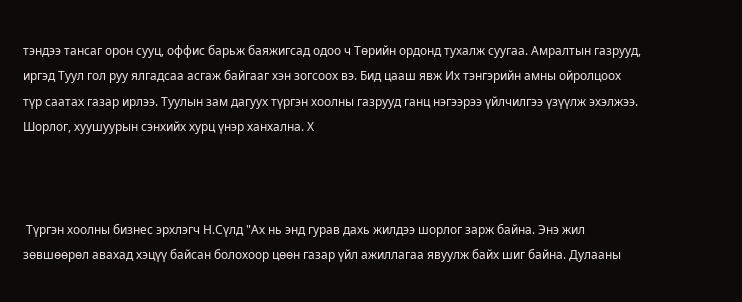тэндээ тансаг орон сууц, оффис барьж баяжигсад одоо ч Төрийн ордонд тухалж суугаа. Амралтын газрууд, иргэд Туул гол руу ялгадсаа асгаж байгааг хэн зогсоох вэ. Бид цааш явж Их тэнгэрийн амны ойролцоох түр саатах газар ирлээ. Туулын зам дагуух түргэн хоолны газрууд ганц нэгээрээ үйлчилгээ үзүүлж эхэлжээ. Шорлог, хуушуурын сэнхийх хурц үнэр ханхална. Х



 Түргэн хоолны бизнес эрхлэгч Н.Сүлд "Ах нь энд гурав дахь жилдээ шорлог зарж байна. Энэ жил зөвшөөрөл авахад хэцүү байсан болохоор цөөн газар үйл ажиллагаа явуулж байх шиг байна. Дулааны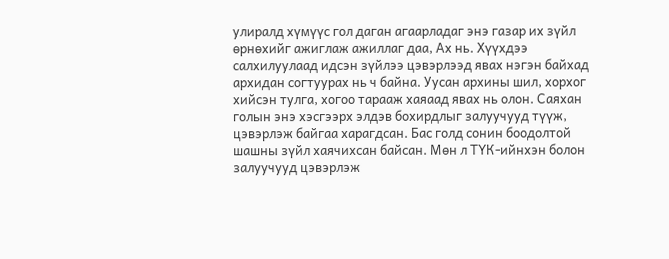улиралд хүмүүс гол даган агаарладаг энэ газар их зүйл өрнөхийг ажиглаж ажиллаг даа, Ах нь. Хүүхдээ салхилуулаад идсэн зүйлээ цэвэрлээд явах нэгэн байхад архидан согтуурах нь ч байна. Уусан архины шил, хорхог хийсэн тулга, хогоо тарааж хаяаад явах нь олон. Саяхан голын энэ хэсгээрх элдэв бохирдлыг залуучууд түүж, цэвэрлэж байгаа харагдсан. Бас голд сонин боодолтой шашны зүйл хаячихсан байсан. Мөн л ТҮК-ийнхэн болон залуучууд цэвэрлэж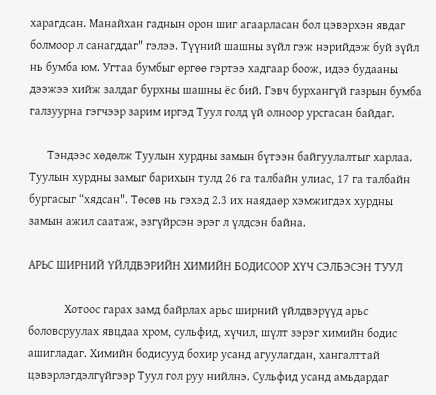харагдсан. Манайхан гаднын орон шиг агаарласан бол цэвэрхэн явдаг болмоор л санагддаг" гэлээ. Түүний шашны зүйл гэж нэрийдэж буй зүйл нь бумба юм. Угтаа бумбыг өргөө гэртээ хадгаар боож, идээ будааны дээжээ хийж залдаг бурхны шашны ёс бий. Гэвч бурхангүй газрын бумба галзуурна гэгчээр зарим иргэд Туул голд үй олноор урсгасан байдаг.

      Тэндээс хөдөлж Туулын хурдны замын бүтээн байгуулалтыг харлаа. Туулын хурдны замыг барихын тулд 26 га талбайн улиас, 17 га талбайн бургасыг “хядсан". Төсөв нь гэхэд 2.3 их наядаөр хэмжигдэх хурдны замын ажил саатаж, эзгүйрсэн эрэг л үлдсэн байна.

АРЬС ШИРНИЙ ҮЙЛДВЭРИЙН ХИМИЙН БОДИСООР ХҮЧ СЭЛБЭСЭН ТУУЛ

            Хотоос гарах замд байрлах арьс ширний үйлдвэрүүд арьс боловсруулах явцдаа хром, сульфид, хүчил, шүлт зэрэг химийн бодис ашигладаг. Химийн бодисууд бохир усанд агуулагдан, хангалттай цэвэрлэгдэлгүйгээр Туул гол руу нийлнэ. Сульфид усанд амьдардаг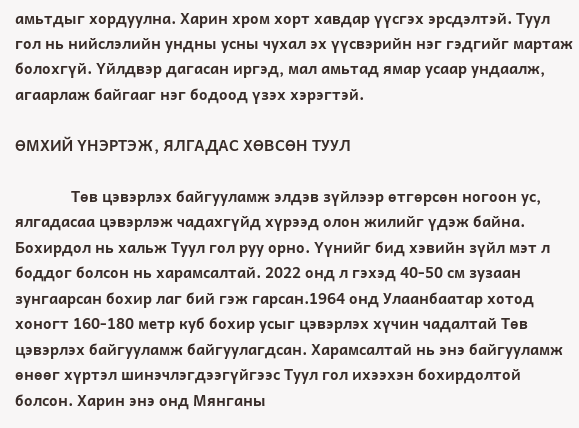амьтдыг хордуулна. Харин хром хорт хавдар үүсгэх эрсдэлтэй. Туул гол нь нийслэлийн ундны усны чухал эх үүсвэрийн нэг гэдгийг мартаж болохгүй. Үйлдвэр дагасан иргэд, мал амьтад ямар усаар ундаалж, агаарлаж байгааг нэг бодоод үзэх хэрэгтэй.

ӨМХИЙ ҮНЭРТЭЖ, ЯЛГАДАС ХӨВСӨН ТУУЛ

              Төв цэвэрлэх байгууламж элдэв зүйлээр өтгөрсөн ногоон ус, ялгадасаа цэвэрлэж чадахгүйд хүрээд олон жилийг үдэж байна. Бохирдол нь хальж Туул гол руу орно. Үүнийг бид хэвийн зүйл мэт л боддог болсон нь харамсалтай. 2022 онд л гэхэд 40-50 см зузаан зунгаарсан бохир лаг бий гэж гарсан.1964 онд Улаанбаатар хотод хоногт 160-180 метр куб бохир усыг цэвэрлэх хүчин чадалтай Төв цэвэрлэх байгууламж байгуулагдсан. Харамсалтай нь энэ байгууламж өнөөг хүртэл шинэчлэгдээгүйгээс Туул гол ихээхэн бохирдолтой болсон. Харин энэ онд Мянганы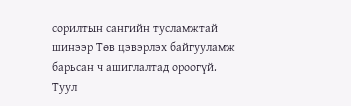сорилтын сангийн тусламжтай шинээр Төв цэвэрлэх байгууламж барьсан ч ашиглалтад ороогүй. Туул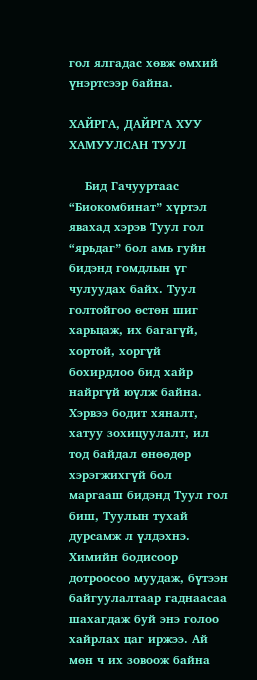гол ялгадас хөвж өмхий үнэртсээр байна.

ХАЙРГА, ДАЙРГА ХУУ ХАМУУЛСАН ТУУЛ

    Бид Гачууртаас “Биокомбинат” хүртэл явахад хэрэв Туул гол “ярьдаг” бол амь гуйн бидэнд гомдлын үг чулуудах байх. Туул голтойгоо өстөн шиг харьцаж, их багагүй, хортой, хоргүй бохирдлоо бид хайр найргүй юүлж байна. Хэрвээ бодит хяналт, хатуу зохицуулалт, ил тод байдал өнөөдөр хэрэгжихгүй бол маргааш бидэнд Туул гол биш, Туулын тухай дурсамж л үлдэхнэ. Химийн бодисоор дотроосоо муудаж, бүтээн байгуулалтаар гаднаасаа шахагдаж буй энэ голоо хайрлах цаг иржээ. Ай мөн ч их зовоож байна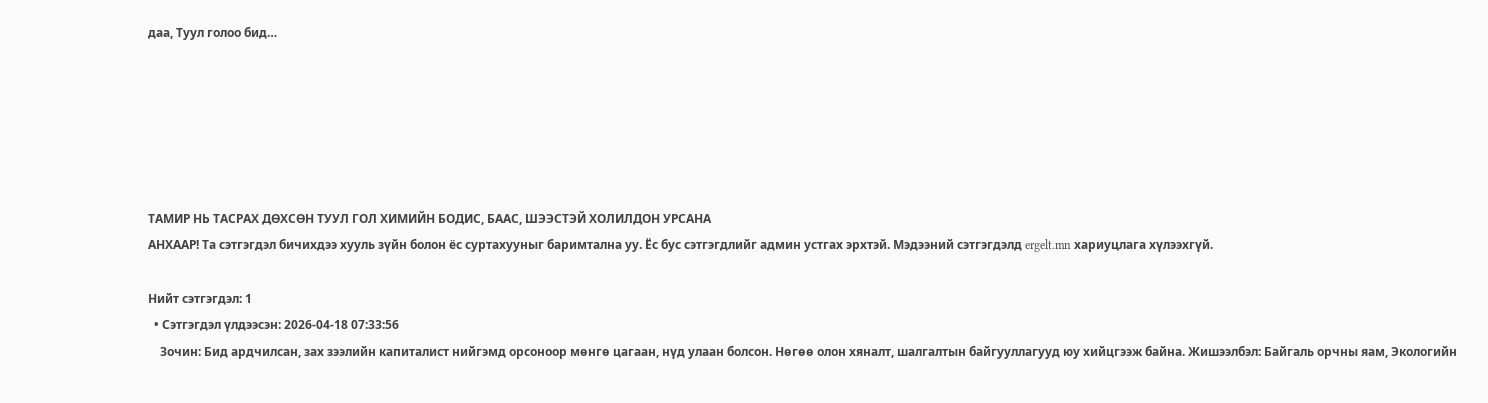даа, Туул голоо бид…






ТАМИР НЬ ТАСРАХ ДӨХСӨН ТУУЛ ГОЛ ХИМИЙН БОДИС, БААС, ШЭЭСТЭЙ ХОЛИЛДОН УРСАНА
АНХААР! Та сэтгэгдэл бичихдээ хууль зүйн болон ёс суртахууныг баримтална уу. Ёс бус сэтгэгдлийг админ устгах эрхтэй. Мэдээний сэтгэгдэлд ergelt.mn хариуцлага хүлээхгүй.

Нийт сэтгэгдэл: 1
  • Сэтгэгдэл үлдээсэн: 2026-04-18 07:33:56
    Зочин: Бид ардчилсан, зах зээлийн капиталист нийгэмд орсоноор мөнгө цагаан, нүд улаан болсон. Нөгөө олон хяналт, шалгалтын байгууллагууд юу хийцгээж байна. Жишээлбэл: Байгаль орчны яам, Экологийн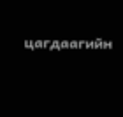цагдаагийн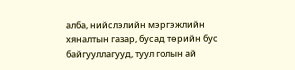алба, нийслэлийн мэргэжлийн хяналтын газар, бусад төрийн бус байгууллагууд, туул голын ай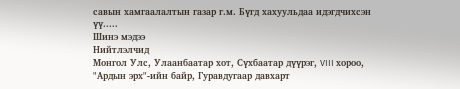савын хамгаалалтын газар г.м. Бүгд хахуульдаа идэгдчихсэн үү.....
Шинэ мэдээ
Нийтлэлчид
Монгол Улс, Улаанбаатар хот, Сүхбаатар дүүрэг, VIII хороо, "Ардын эрх"-ийн байр, Гуравдугаар давхарт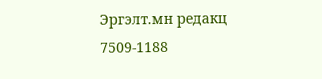Эргэлт.мн редакц
7509-1188